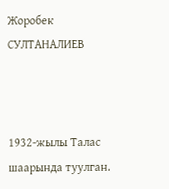Жоробек СУЛТАНАЛИЕВ



1932-жылы Талас шаарында туулган.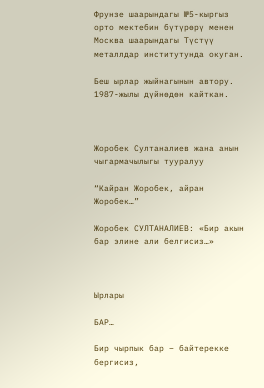Фрунзе шаарындагы №5-кыргыз орто мектебин бүтүрөрү менен Москва шаарындагы Түстүү металлдар институтунда окуган.

Беш ырлар жыйнагынын автору. 1987-жылы дүйнөдөн кайткан.



Жоробек Султаналиев жана анын чыгармачылыгы тууралуу

“Кайран Жоробек, айран Жоробек…”

Жоробек СУЛТАНАЛИЕВ: «Бир акын бар элине али белгисиз…»



Ырлары

БАР…

Бир чырпык бар – байтерекке бергисиз,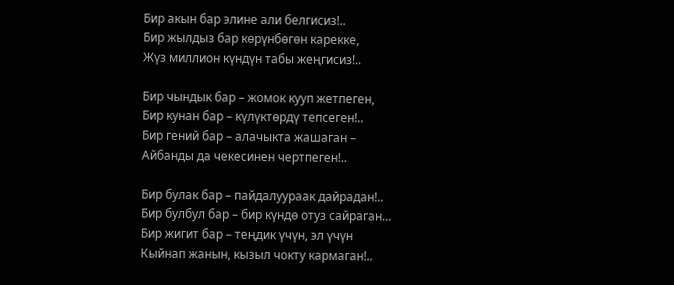Бир акын бар элине али белгисиз!..
Бир жылдыз бар көрүнбөгөн карекке,
Жүз миллион күндүн табы жеңгисиз!..

Бир чындык бар – жомок кууп жетпеген,
Бир кунан бар – күлүктөрдү тепсеген!..
Бир гений бар – алачыкта жашаган –
Айбанды да чекесинен чертпеген!..

Бир булак бар – пайдалуураак дайрадан!..
Бир булбул бар – бир күндө отуз сайраган…
Бир жигит бар – теңдик үчүн, эл үчүн
Кыйнап жанын, кызыл чокту кармаган!..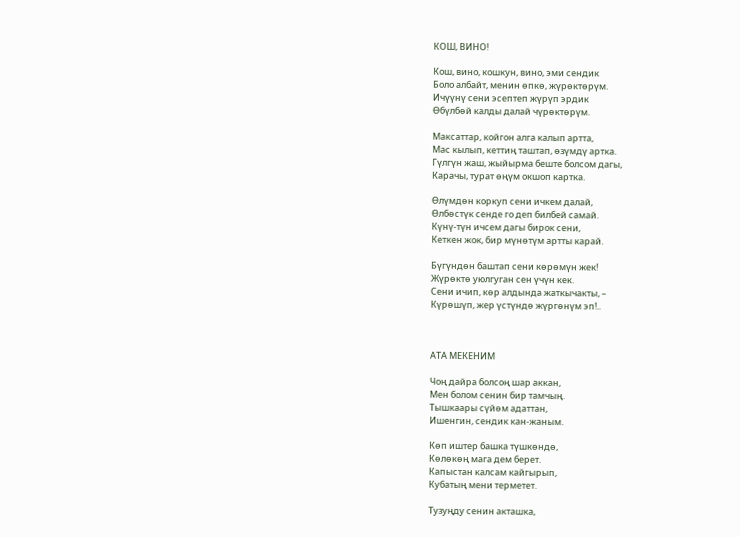КОШ, ВИНО!

Кош, вино, кошкун, вино, эми сендик
Боло албайт, менин өпкө, жүрөктөрүм.
Ичүүнү сени эсептеп жүрүп эрдик
Өбүлбөй калды далай чүрөктөрүм.

Максаттар, койгон алга калып артта,
Мас кылып, кеттиң таштап, өзүмдү артка.
Гүлгүн жаш, жыйырма беште болсом дагы,
Карачы, турат өңүм окшоп картка.

Өлүмдөн коркуп сени ичкем далай,
Өлбөстүк сенде го деп билбей самай.
Күнү-түн ичсем дагы бирок сени,
Кеткен жок, бир мүнөтүм артты карай.

Бүгүндөн баштап сени көрөмүн жек!
Жүрөктө уюлгуган сен үчүн кек.
Сени ичип, көр алдында жаткычакты, –
Күрөшүп, жер үстүндө жүргөнүм эп!..



АТА МЕКЕНИМ

Чоң дайра болсоң шар аккан,
Мен болом сенин бир тамчың.
Тышкаары сүйөм адаттан,
Ишенгин, сендик кан-жаным.

Көп иштер башка түшкөндө,
Көлөкөң мага дем берет.
Капыстан калсам кайгырып,
Кубатың мени терметет.

Тузуңду сенин акташка,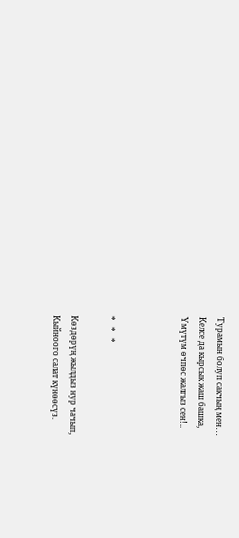Турамын болуп сакчың мен…
Келсе да кырсык жаш башка,
Үмүтүм өчпөс жалгыз сен!..



*   *   *

Көздөрүң жылдыз нур чачып,
Кыйноого салат күнөөсүз.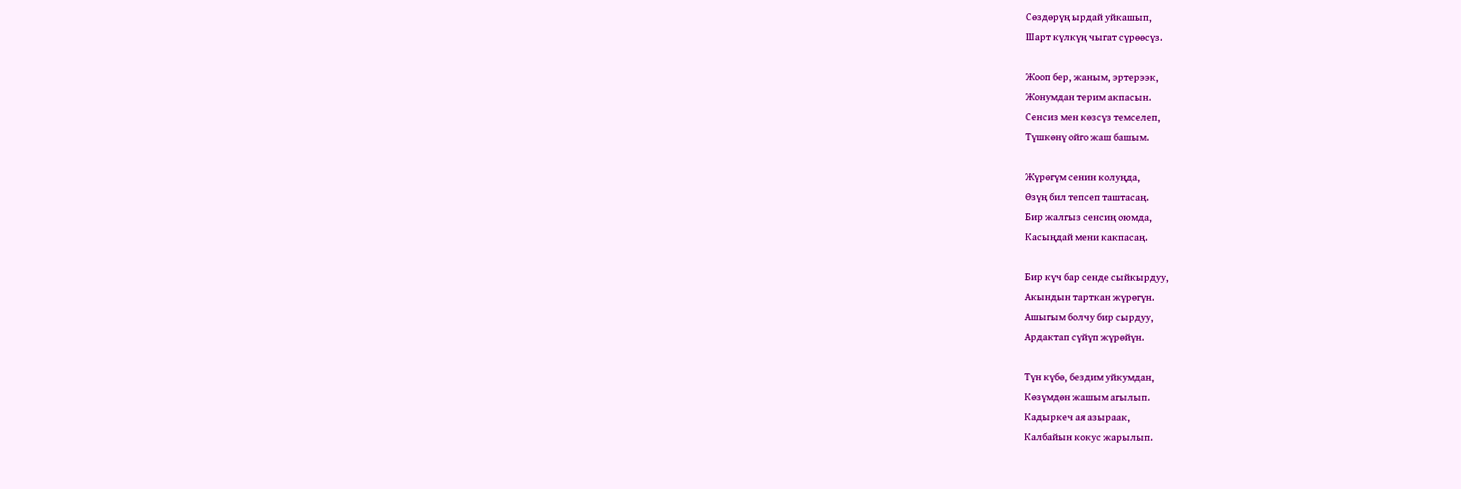Сөздөрүң ырдай уйкашып,
Шарт күлкүң чыгат сүрөөсүз.

Жооп бер, жаным, эртерээк,
Жонумдан терим акпасын.
Сенсиз мен көзсүз темселеп,
Түшкөнү ойго жаш башым.

Жүрөгүм сенин колуңда,
Өзүң бил тепсеп таштасаң.
Бир жалгыз сенсиң оюмда,
Касыңдай мени какпасаң.

Бир күч бар сенде сыйкырдуу,
Акындын тарткан жүрөгүн.
Ашыгым болчу бир сырдуу,
Ардактап сүйүп жүрөйүн.

Түн күбө, бездим уйкумдан,
Көзүмдөн жашым агылып.
Кадыркеч ая азыраак,
Калбайын кокус жарылып.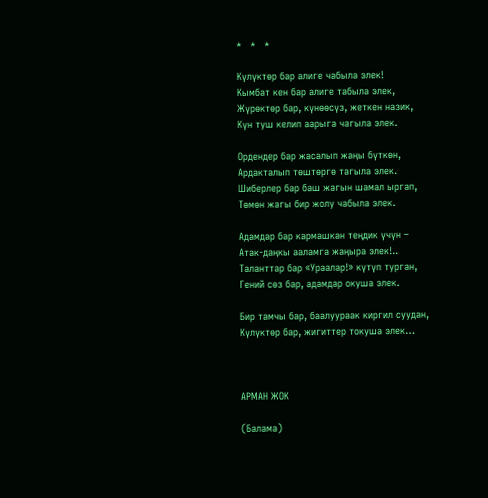*   *   *

Күлүктөр бар алиге чабыла элек!
Кымбат кен бар алиге табыла элек,
Жүрөктөр бар, күнөөсүз, жеткен назик,
Күн туш келип аарыга чагыла элек.

Ордендер бар жасалып жаңы бүткөн,
Ардакталып төштөргө тагыла элек.
Шиберлер бар баш жагын шамал ыргап,
Төмөн жагы бир жолу чабыла элек.

Адамдар бар кармашкан теңдик үчүн –
Атак-даңкы ааламга жаңыра элек!..
Таланттар бар «Ураалар!» күтүп турган,
Гений сөз бар, адамдар окуша элек.

Бир тамчы бар, баалуураак киргил суудан,
Күлүктөр бар, жигиттер токуша элек…



АРМАН ЖОК

(Балама)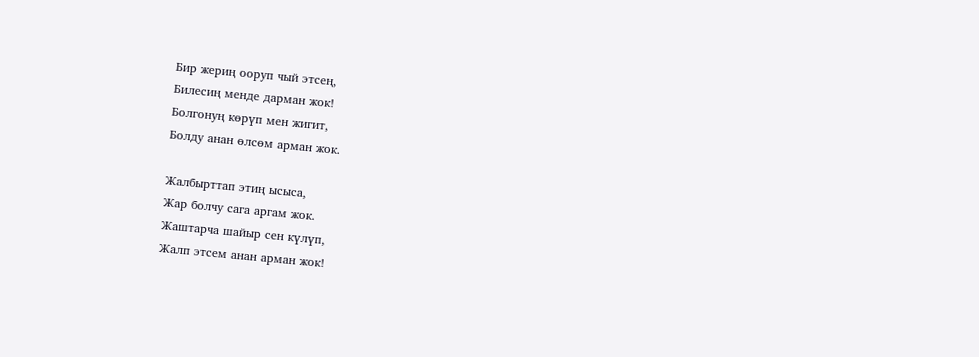Бир жериң ооруп чый этсең,
Билесиң менде дарман жок!
Болгонуң көрүп мен жигит,
Болду анан өлсөм арман жок.

Жалбырттап этиң ысыса,
Жар болчу сага аргам жок.
Жаштарча шайыр сен күлүп,
Жалп этсем анан арман жок!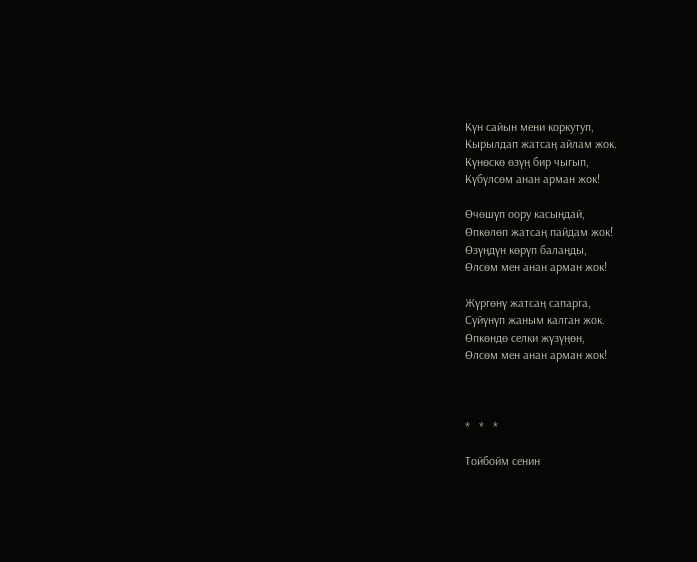Күн сайын мени коркутуп,
Кырылдап жатсаң айлам жок.
Күнөскө өзүң бир чыгып,
Күбүлсөм анан арман жок!

Өчөшүп оору касыңдай,
Өпкөлөп жатсаң пайдам жок!
Өзүңдүн көрүп балаңды,
Өлсөм мен анан арман жок!

Жүргөнү жатсаң сапарга,
Сүйүнүп жаным калган жок.
Өпкөндө селки жүзүңөн,
Өлсөм мен анан арман жок!



*   *   *

Тойбойм сенин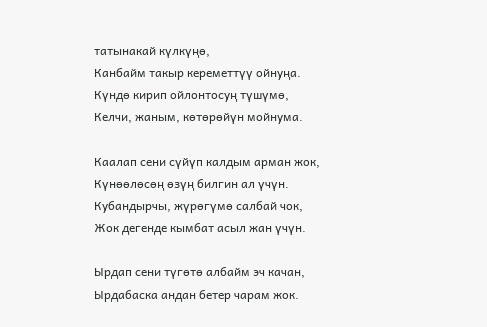татынакай күлкүңө,
Канбайм такыр кереметтүү ойнуңа.
Күндө кирип ойлонтосуң түшүмө,
Келчи, жаным, көтөрөйүн мойнума.

Каалап сени сүйүп калдым арман жок,
Күнөөлөсөң өзүң билгин ал үчүн.
Кубандырчы, жүрөгүмө салбай чок,
Жок дегенде кымбат асыл жан үчүн.

Ырдап сени түгөтө албайм эч качан,
Ырдабаска андан бетер чарам жок.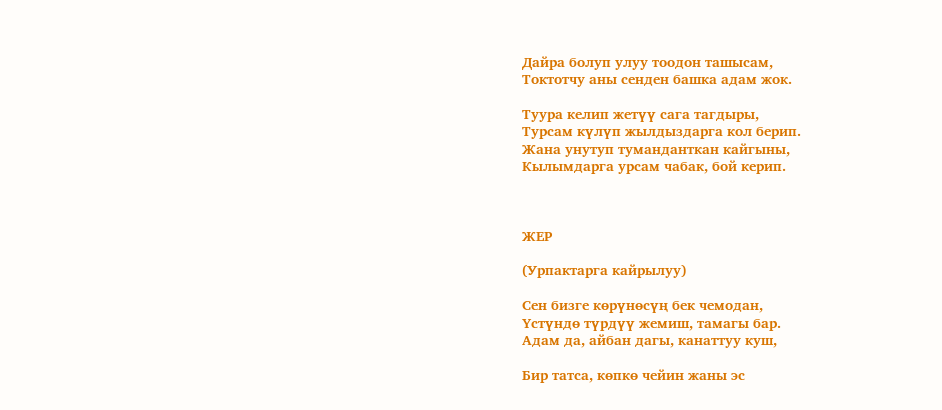Дайра болуп улуу тоодон ташысам,
Токтотчу аны сенден башка адам жок.

Туура келип жетүү сага тагдыры,
Турсам күлүп жылдыздарга кол берип.
Жана унутуп туманданткан кайгыны,
Кылымдарга урсам чабак, бой керип.



ЖЕР

(Урпактарга кайрылуу)

Сен бизге көрүнөсүң бек чемодан,
Үстүндө түрдүү жемиш, тамагы бар.
Адам да, айбан дагы, канаттуу куш,

Бир татса, көпкө чейин жаны эс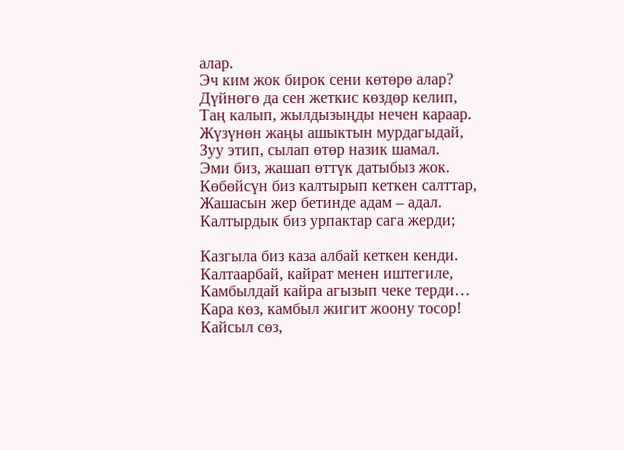алар.
Эч ким жок бирок сени көтөрө алар?
Дүйнөгө да сен жеткис көздөр келип,
Таң калып, жылдызыңды нечен караар.
Жүзүнөн жаңы ашыктын мурдагыдай,
Зуу этип, сылап өтөр назик шамал.
Эми биз, жашап өттүк датыбыз жок.
Көбөйсүн биз калтырып кеткен салттар,
Жашасын жер бетинде адам – адал.
Калтырдык биз урпактар сага жерди;

Казгыла биз каза албай кеткен кенди.
Калтаарбай, кайрат менен иштегиле,
Камбылдай кайра агызып чеке терди…
Кара көз, камбыл жигит жоону тосор!
Кайсыл сөз,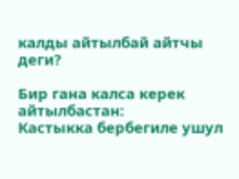калды айтылбай айтчы деги?

Бир гана калса керек айтылбастан:
Кастыкка бербегиле ушул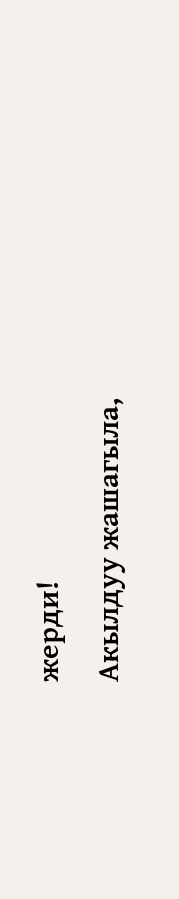жерди!
Акылдуу жашагыла,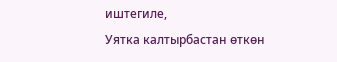иштегиле,
Уятка калтырбастан өткөн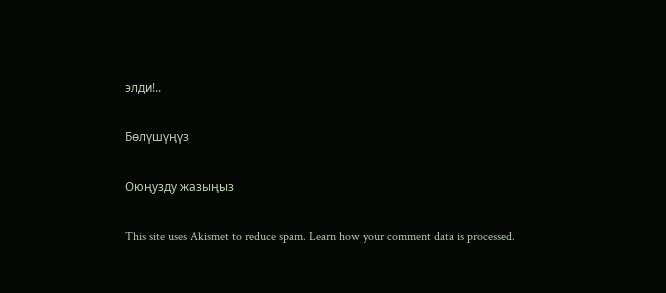элди!..

Бөлүшүңүз

Оюңузду жазыңыз

This site uses Akismet to reduce spam. Learn how your comment data is processed.